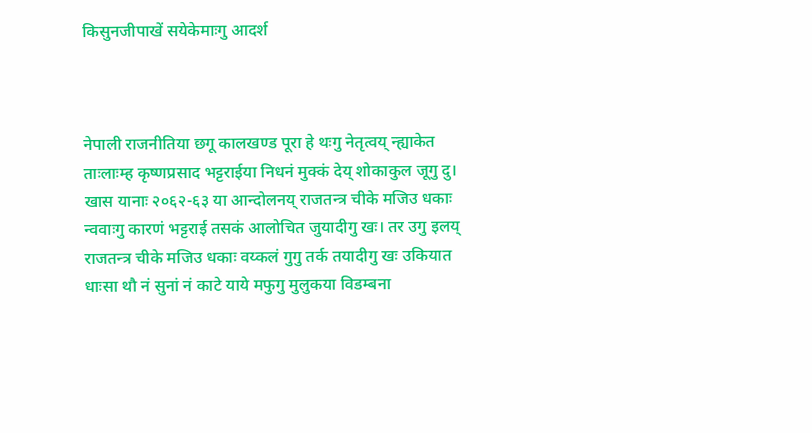किसुनजीपाखें सयेकेमाःगु आदर्श



नेपाली राजनीतिया छगू कालखण्ड पूरा हे थःगु नेतृत्वय् न्ह्याकेत ताःलाःम्ह कृष्णप्रसाद भट्टराईया निधनं मुक्कं देय् शोकाकुल जूगु दु। खास यानाः २०६२-६३ या आन्दोलनय् राजतन्त्र चीके मजिउ धकाः न्ववाःगु कारणं भट्टराई तसकं आलोचित जुयादीगु खः। तर उगु इलय् राजतन्त्र चीके मजिउ धकाः वय्कलं गुगु तर्क तयादीगु खः उकियात धाःसा थौ नं सुनां नं काटे याये मफुगु मुलुकया विडम्बना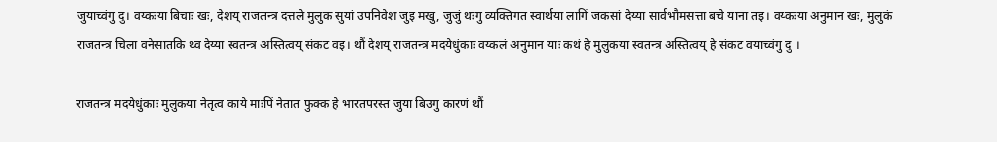जुयाच्वंगु दु। वय्कःया बिचाः खः, देशय् राजतन्त्र दत्तले मुलुक सुयां उपनिवेश जुइ मखु, जुजुं थःगु व्यक्तिगत स्वार्थया लागिं जकसां देय्या सार्वभौमसत्ता बचे याना तइ। वय्कःया अनुमान खः, मुलुकं राजतन्त्र चिला वनेसातकि थ्व देय्या स्वतन्त्र अस्तित्वय् संकट वइ। थौं देशय् राजतन्त्र मदयेधुंकाः वय्कलं अनुमान याः कथं हे मुलुकया स्वतन्त्र अस्तित्वय् हे संकट वयाच्वंगु दु ।

राजतन्त्र मदयेधुंकाः मुलुकया नेतृत्व काये माःपिं नेतात फुक्क हे भारतपरस्त जुया बिउगु कारणं थौं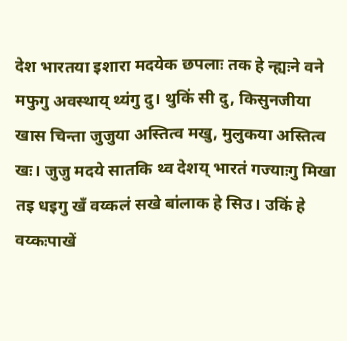देश भारतया इशारा मदयेक छपलाः तक हे न्ह्यःने वने मफुगु अवस्थाय् थ्यंगु दु। थुकिं सी दु, किसुनजीया खास चिन्ता जुजुया अस्तित्व मखु, मुलुकया अस्तित्व खः। जुजु मदये सातकि थ्व देशय् भारतं गज्याःगु मिखा तइ धइगु खँ वय्कलं सखे बांलाक हे सिउ। उकिं हे वय्कःपाखें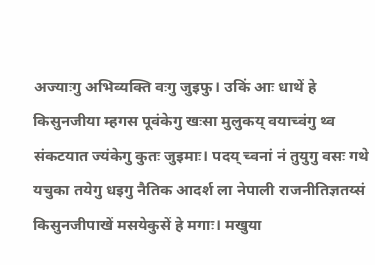अज्याःगु अभिव्यक्ति वःगु जुइफु। उकिं आः धाथें हे किसुनजीया म्हगस पूवंकेगु खःसा मुलुकय् वयाच्वंगु थ्व संकटयात ज्यंकेगु कुतः जुइमाः। पदय् च्वनां नं तुयुगु वसः गथे यचुका तयेगु धइगु नैतिक आदर्श ला नेपाली राजनीतिज्ञतय्सं किसुनजीपाखें मसयेकुसें हे मगाः। मखुया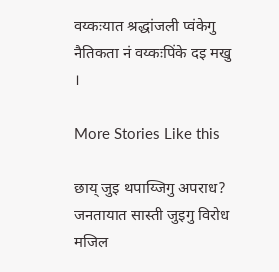वय्कःयात श्रद्धांजली प्वंकेगु नैतिकता नं वय्कःपिंके दइ मखु ।

More Stories Like this

छाय् जुइ थपाय्जिगु अपराध?
जनतायात सास्ती जुइगु विरोध मजिल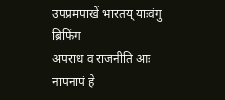उपप्रमपाखें भारतय् याःवंगु ब्रिफिंग
अपराध व राजनीति आः नापनापं हे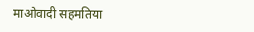माओवादी सहमतिया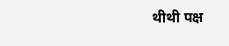थीथी पक्ष